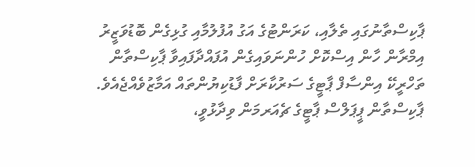ޕާކިސްތާނުގައި ތެލާއި، ކަރަންޓުގެ އަގު އުފުލުމާއި ގުޅިގެން ބޮޑުވަޒީރު އިމްރާން ހާން އިސްކޮށް ހުންނަވައިގެން އުފައްދާފައިވާ ޕާކިސްތާން ތަހްރީކޭ އިންސާފް ޕާޓީގެ ސަރުކާރަށް ފާޑުކިޔުންތައް އަމާޒުވެއްޖެއެވެ.
ޕާކިސްތާން ޕީޕަލްސް ޕާޓީގެ ޗެއަރމަން ވިދާޅުވީ،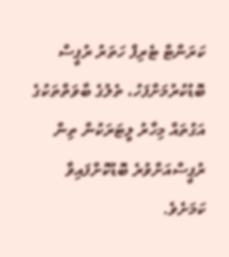ކަރަންޓް ޓެރިފް ހަތަރު ރުޕީސް ބޮޑުކުރުމަށްފަހު، ތެލުގެ ބާވަތްތަކުގެ އަގުތައް މިހާރު ލީޓަރަކުން ތިން ރުޕީސްއަށްވުރެ ބޮޑުކޮށްފައިވާ ކަމަށެވެ.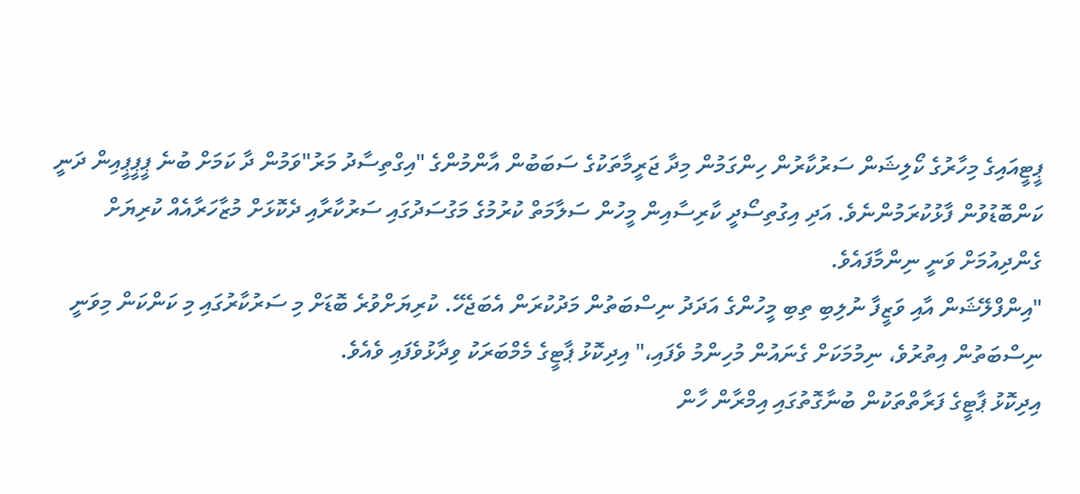ޕީޓީއައިގެ މިހާރުގެ ކޯލިޝަން ސަރުކާރުން ހިންގަމުން މިދާ ޖަރީމާތަކުގެ ސަބަބުން އާންމުންގެ "އިގްތިސާދު މަރު"ވަމުން ދާ ކަމަށް ބުނެ ޕީޕީޕީއިން ދަނީ ކަންބޮޑުވުން ފާޅުކުރަމުންނެވެ. އަދި އިގުތިސޯދީ ކާރިސާއިން މީހުން ސަލާމަތް ކުރުމުގެ މަގުސަދުގައި ސަރުކާރާއި ދެކޮޅަށް މުޒާހަރާއެއް ކުރިޔަށް ގެންދިއުމަށް ވަނީ ނިންމާފައެވެ.
"އިންފްލޭޝަން އާއި ވަޒީފާ ނުލިބި ތިބި މީހުންގެ އަދަދު ނިސްބަތުން މަދުކުރަން އެބަޖެހޭ. ކުރިޔަށްވުރެ ބޮޑަށް މި ސަރުކާރުގައި މި ކަންކަން މިވަނީ ނިސްބަތުން އިތުރުވެ، ނިމުމަކަށް ގެނައުން މުހިންމު ވެފައި،" އިދިކޮޅު ޕާޓީގެ މެމްބަރަކު ވިދާޅުވެފައި ވެއެވެ.
އިދިކޮޅު ޕާޓީގެ ފަރާތްތަކުން ބުނާގޮތުގައި އިމްރާން ހާން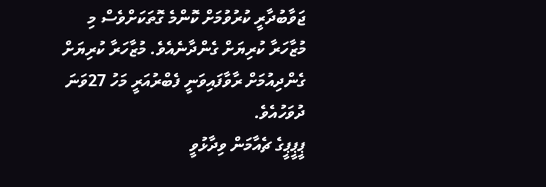ޖަވާބުދާރީ ކުރުވުމަށް ކޮންމެ ގޮތަކަށްވެސް މި މުޒާހަރާ ކުރިޔަށް ގެންދާނެއެވެ. މުޒާހަރާ ކުރިޔަށް ގެންދިއުމަށް ރާވާފައިވަނީ ފެބްރުއަރީ މަހު 27ވަނަ ދުވަހުއެވެ.
ޕީޕީޕީގެ ޗެއާމަން ވިދާޅުވީ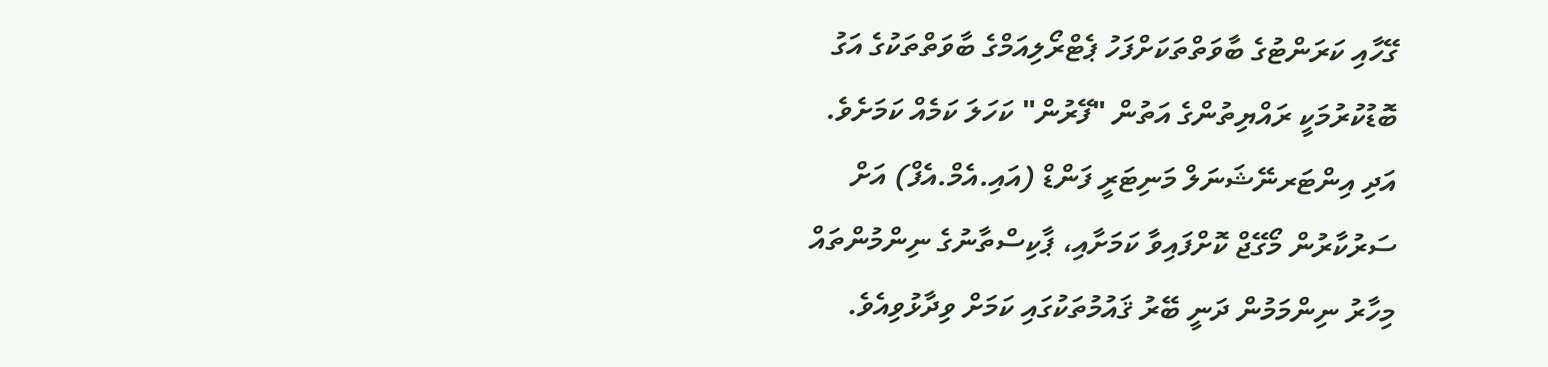ގޭހާއި ކަރަންޓުގެ ބާވަތްތަކަށްފަހު ޕެޓްރޯލިއަމްގެ ބާވަތްތަކުގެ އަގު ބޮޑުކުރުމަކީ ރައްޔިތުންގެ އަތުން "ފޭރުން" ކަހަލަ ކަމެއް ކަމަށެވެ.
އަދި އިންޓަރނޭޝަނަލް މަނިޓަރީ ފަންޑް (އައި.އެމް.އެފް) އަށް ސަރުކާރުން މޯގޭޖް ކޮށްފައިވާ ކަމަށާއި، ޕާކިސްތާނުގެ ނިންމުންތައް މިހާރު ނިންމަމުން ދަނީ ބޭރު ޤައުމުތަކުގައި ކަމަށް ވިދާޅުވިއެވެ.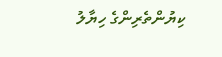ކިޔުންތެރިންގެ ހިޔާލު